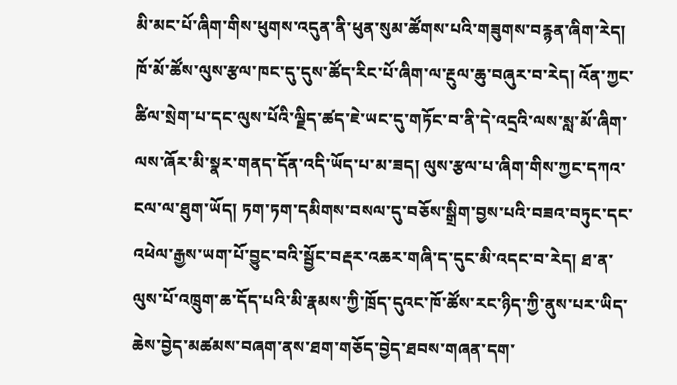མི་མང་པོ་ཞིག་གིས་ཕུགས་འདུན་ནི་ཕུན་སུམ་ཚོགས་པའི་གཟུགས་བརྙན་ཞིག་རེད། ཁོ་མོ་ཚོས་ལུས་རྩལ་ཁང་དུ་དུས་ཚོད་རིང་པོ་ཞིག་ལ་རྔུལ་ཆུ་བཞུར་བ་རེད། འོན་ཀྱང་ཚིལ་སྲེག་པ་དང་ལུས་པོའི་ལྗིད་ཚད་ཇེ་ཡང་དུ་གཏོང་བ་ནི་དེ་འདྲའི་ལས་སླ་མོ་ཞིག་ ལས་ཞོར་མི་སྣར་གནད་དོན་འདི་ཡོད་པ་མ་ཟད། ལུས་རྩལ་པ་ཞིག་གིས་ཀྱང་དཀའ་ངལ་ལ་ཐུག་ཡོད། ཏག་ཏག་དམིགས་བསལ་དུ་བཅོས་སྒྲིག་བྱས་པའི་བཟའ་བཏུང་དང་འཕེལ་རྒྱས་ཡག་པོ་བྱུང་བའི་སྦྱོང་བརྡར་འཆར་གཞི་ད་དུང་མི་འདང་བ་རེད། ཐ་ན་ལུས་པོ་འཁྲུག་ཆ་དོད་པའི་མི་རྣམས་ཀྱི་ཁྲོད་དུའང་ཁོ་ཚོས་རང་ཉིད་ཀྱི་ནུས་པར་ཡིད་ཆེས་བྱེད་མཚམས་བཞག་ནས་ཐག་གཅོད་བྱེད་ཐབས་གཞན་དག་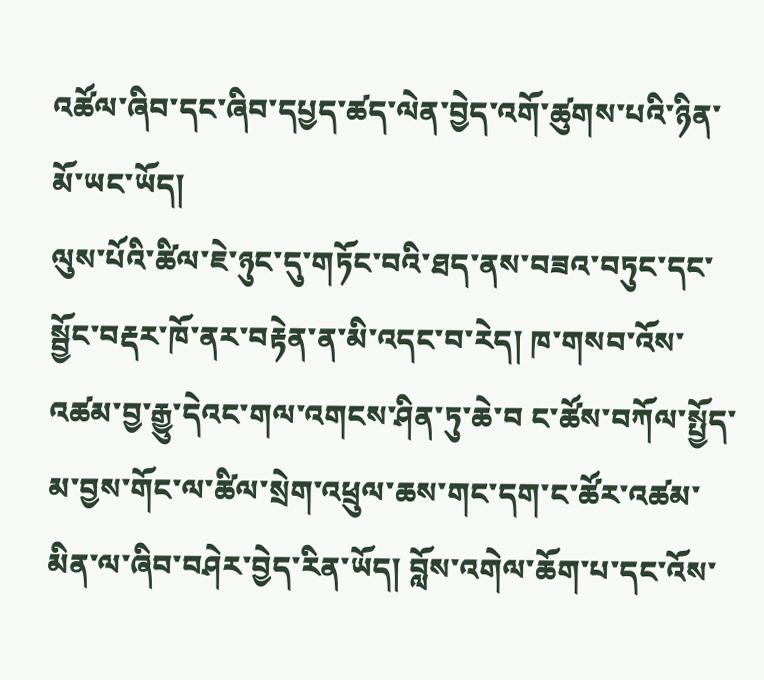འཚོལ་ཞིབ་དང་ཞིབ་དཔྱད་ཚད་ལེན་བྱེད་འགོ་ཚུགས་པའི་ཉིན་མོ་ཡང་ཡོད།
ལུས་པོའི་ཚིལ་ཇེ་ཉུང་དུ་གཏོང་བའི་ཐད་ནས་བཟའ་བཏུང་དང་སྦྱོང་བརྡར་ཁོ་ནར་བརྟེན་ན་མི་འདང་བ་རེད། ཁ་གསབ་འོས་འཚམ་བྱ་རྒྱུ་དེའང་གལ་འགངས་ཤིན་ཏུ་ཆེ་བ ང་ཚོས་བཀོལ་སྤྱོད་མ་བྱས་གོང་ལ་ཚིལ་སྲེག་འཕྲུལ་ཆས་གང་དག་ང་ཚོར་འཚམ་མིན་ལ་ཞིབ་བཤེར་བྱེད་རིན་ཡོད། བློས་འགེལ་ཆོག་པ་དང་འོས་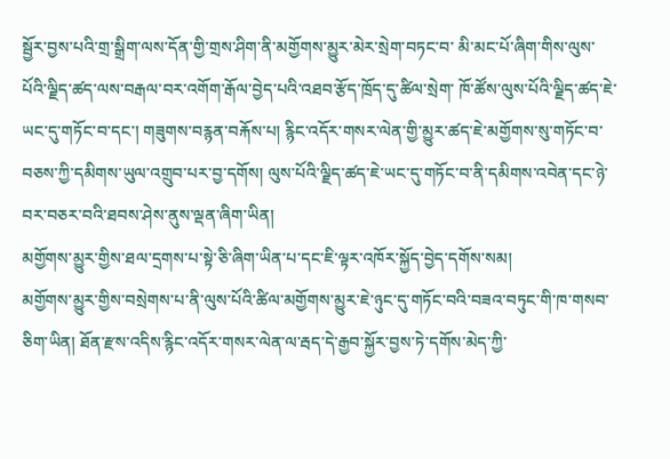སྦྱོར་བྱས་པའི་གྲ་སྒྲིག་ལས་དོན་གྱི་གྲས་ཤིག་ནི་མགྱོགས་མྱུར་མེར་སྲེག་བཏང་བ་ མི་མང་པོ་ཞིག་གིས་ལུས་པོའི་ལྗིད་ཚད་ལས་བརྒལ་བར་འགོག་རྒོལ་བྱེད་པའི་འཐབ་རྩོད་ཁྲོད་དུ་ཚིལ་སྲེག་ ཁོ་ཚོས་ལུས་པོའི་ལྗིད་ཚད་ཇེ་ཡང་དུ་གཏོང་བ་དང་། གཟུགས་བརྙན་བརྐོས་པ། རྙིང་འདོར་གསར་ལེན་གྱི་མྱུར་ཚད་ཇེ་མགྱོགས་སུ་གཏོང་བ་བཅས་ཀྱི་དམིགས་ཡུལ་འགྲུབ་པར་བྱ་དགོས། ལུས་པོའི་ལྗིད་ཚད་ཇེ་ཡང་དུ་གཏོང་བ་ནི་དམིགས་འབེན་དང་ཉེ་བར་བཅར་བའི་ཐབས་ཤེས་ནུས་ལྡན་ཞིག་ཡིན།
མགྱོགས་མྱུར་གྱིས་ཐལ་དྲགས་པ་སྟེ་ཅི་ཞིག་ཡིན་པ་དང་ཇི་ལྟར་འཁོར་སྐྱོད་བྱེད་དགོས་སམ།
མགྱོགས་མྱུར་གྱིས་བསྲེགས་པ་ནི་ལུས་པོའི་ཚིལ་མགྱོགས་མྱུར་ཇེ་ཉུང་དུ་གཏོང་བའི་བཟའ་བཏུང་གི་ཁ་གསབ་ཅིག་ཡིན། ཐོན་རྫས་འདིས་རྙིང་འདོར་གསར་ལེན་ལ་རྦད་དེ་རྒྱབ་སྐྱོར་བྱས་ཏེ་དགོས་མེད་ཀྱི་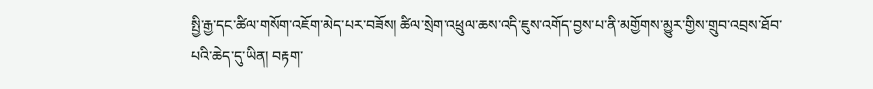སྤྱི་རྒྱ་དང་ཚིལ་གསོག་འཇོག་མེད་པར་བཟོས། ཚིལ་སྲེག་འཕྲུལ་ཆས་འདི་ཇུས་འགོད་བྱས་པ་ནི་མགྱོགས་མྱུར་གྱིས་གྲུབ་འབྲས་ཐོབ་པའི་ཆེད་དུ་ཡིན། བརྟག་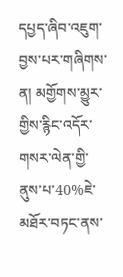དཔྱད་ཞིབ་འཇུག་བྱས་པར་གཞིགས་ན། མགྱོགས་མྱུར་གྱིས་རྙིང་འདོར་གསར་ལེན་གྱི་ནུས་པ་40%ཇེ་མཐོར་བཏང་ནས་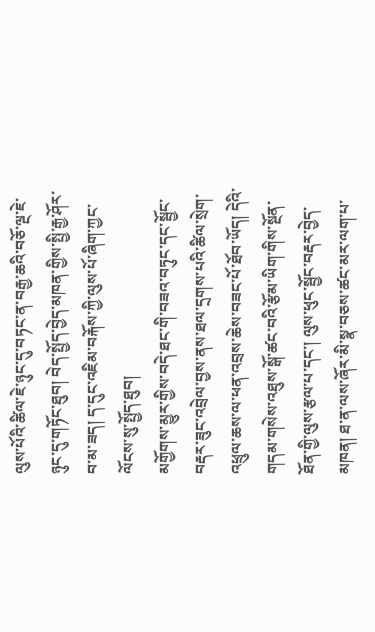ལུས་པོའི་ཚིལ་ཇེ་ཉུང་དུ་བཏང་ན་བརྒྱ་ཆའི་བཅོ་ལྔ་ཇེ་ཉུང་དུ་གཏོང་ཐུབ། བེད་སྤྱོད་བྱེད་མཁན་གྱིས་སྤྱི་རྒྱ་ཤོར་བ་མ་ཟད། ད་དུང་འཇིམ་བརྐོས་ཀྱི་ལུས་པོ་ཞིག་ཀྱང་ལོངས་སུ་སྤྱོད་ཐུབ།
མགྱོགས་མྱུར་གྱིས་བདེ་ཐང་གི་བཟའ་བཏུང་དང་སྦྱོང་བརྡར་ཟུང་འབྲེལ་བྱས་ནས་ཐལ་དྲགས་པའི་ཚིལ་སྲེག་འཕྲུལ་ཆས་ལ་ཕན་འབྲས་ཆེས་བཟང་པོ་ཐོབ་ཡོད། དེའི་གདམ་གསེས་འཐུས་སྒོ་ཚང་བའི་རྩོམ་ཡིག་གིས་སྔོན་ཐོན་གྱི་ལུས་རྩལ་པ་དང་། ལུས་ཕུང་སྦྱོང་བརྡར་བྱེད་མཁན། ཐ་ན་ལས་ཞོར་མི་སྣ་བཅས་ཚང་མར་ལག་པ་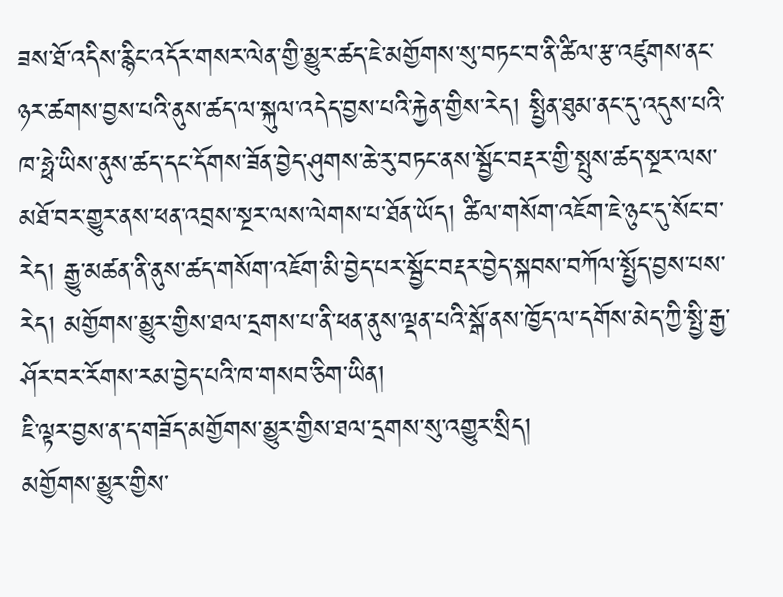ཟས་ཐོ་འདིས་རྙིང་འདོར་གསར་ལེན་གྱི་མྱུར་ཚད་ཇེ་མགྱོགས་སུ་བཏང་བ་ནི་ཚིལ་རྩ་འཛུགས་ནང་ཉར་ཚགས་བྱས་པའི་ནུས་ཚད་ལ་སྐུལ་འདེད་བྱས་པའི་རྐྱེན་གྱིས་རེད། སྤྱིན་ཐུམ་ནང་དུ་འདུས་པའི་ཁ་ཧྥེ་ཡིས་ནུས་ཚད་དང་དོགས་ཟོན་བྱེད་ཤུགས་ཆེ་རུ་བཏང་ནས་སྦྱོང་བརྡར་གྱི་སྤུས་ཚད་སྔར་ལས་མཐོ་བར་གྱུར་ནས་ཕན་འབྲས་སྔར་ལས་ལེགས་པ་ཐོན་ཡོད། ཚིལ་གསོག་འཇོག་ཇེ་ཉུང་དུ་སོང་བ་རེད། རྒྱུ་མཚན་ནི་ནུས་ཚད་གསོག་འཇོག་མི་བྱེད་པར་སྦྱོང་བརྡར་བྱེད་སྐབས་བཀོལ་སྤྱོད་བྱས་པས་རེད། མགྱོགས་མྱུར་གྱིས་ཐལ་དྲགས་པ་ནི་ཕན་ནུས་ལྡན་པའི་སྒོ་ནས་ཁྱོད་ལ་དགོས་མེད་ཀྱི་སྤྱི་རྒྱ་ཤོར་བར་རོགས་རམ་བྱེད་པའི་ཁ་གསབ་ཅིག་ཡིན།
ཇི་ལྟར་བྱས་ན་ད་གཟོད་མགྱོགས་མྱུར་གྱིས་ཐལ་དྲགས་སུ་འགྱུར་སྲིད།
མགྱོགས་མྱུར་གྱིས་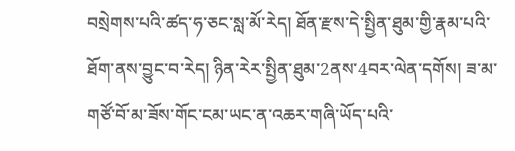བསྲེགས་པའི་ཚད་ཧ་ཅང་སླ་མོ་རེད། ཐོན་རྫས་དེ་སྤྱིན་ཐུམ་གྱི་རྣམ་པའི་ཐོག་ནས་བྱུང་བ་རེད། ཉིན་རེར་སྤྱིན་ཐུམ་2ནས་4བར་ལེན་དགོས། ཟ་མ་གཙོ་བོ་མ་ཟོས་གོང་ངམ་ཡང་ན་འཆར་གཞི་ཡོད་པའི་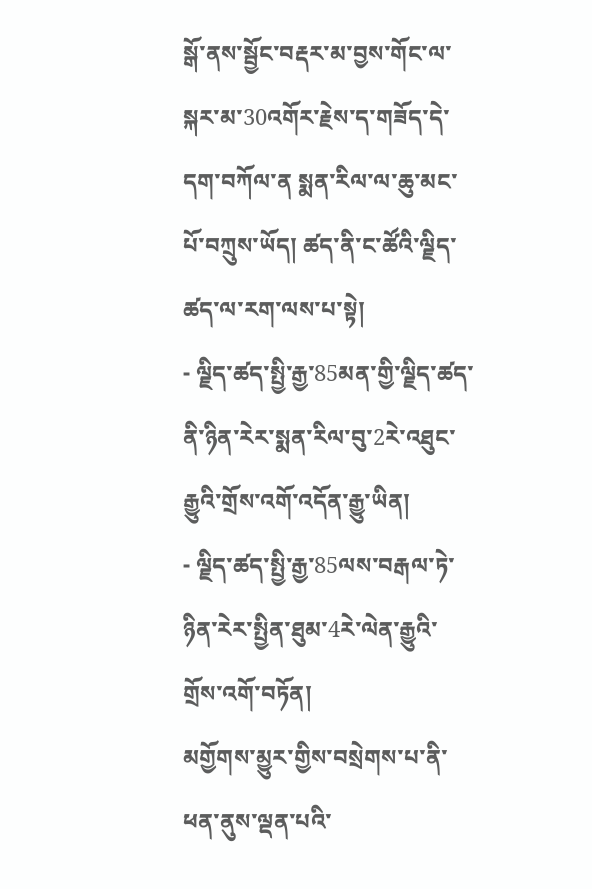སྒོ་ནས་སྦྱོང་བརྡར་མ་བྱས་གོང་ལ་སྐར་མ་30འགོར་རྗེས་ད་གཟོད་དེ་དག་བཀོལ་ན སྨན་རིལ་ལ་ཆུ་མང་པོ་བཀྲུས་ཡོད། ཚད་ནི་ང་ཚོའི་ལྗིད་ཚད་ལ་རག་ལས་པ་སྟེ།
- ལྗིད་ཚད་སྤྱི་རྒྱ་85མན་གྱི་ལྗིད་ཚད་ནི་ཉིན་རེར་སྨན་རིལ་བུ་2རེ་འཐུང་རྒྱུའི་གྲོས་འགོ་འདོན་རྒྱུ་ཡིན།
- ལྗིད་ཚད་སྤྱི་རྒྱ་85ལས་བརྒལ་ཏེ་ཉིན་རེར་སྤྱིན་ཐུམ་4རེ་ལེན་རྒྱུའི་གྲོས་འགོ་བཏོན།
མགྱོགས་མྱུར་གྱིས་བསྲེགས་པ་ནི་ཕན་ནུས་ལྡན་པའི་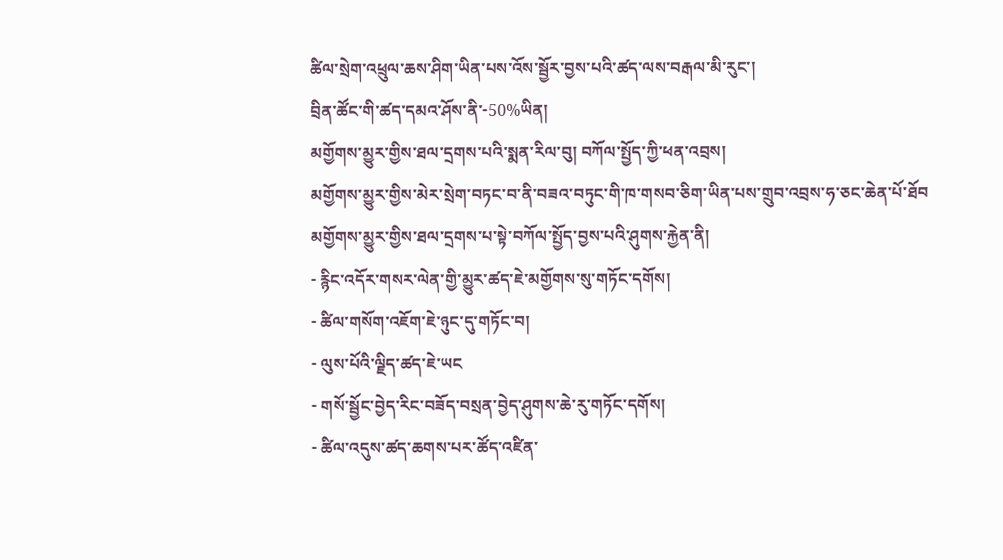ཚིལ་སྲེག་འཕྲུལ་ཆས་ཤིག་ཡིན་པས་འོས་སྦྱོར་བྱས་པའི་ཚད་ལས་བརྒལ་མི་རུང་།
བྲིན་ཚོང་གི་ཚད་དམའ་ཤོས་ནི་-50%ཡིན།
མགྱོགས་མྱུར་གྱིས་ཐལ་དྲགས་པའི་སྨན་རིལ་བུ། བཀོལ་སྤྱོད་ཀྱི་ཕན་འབྲས།
མགྱོགས་མྱུར་གྱིས་མེར་སྲེག་བཏང་བ་ནི་བཟའ་བཏུང་གི་ཁ་གསབ་ཅིག་ཡིན་པས་གྲུབ་འབྲས་ཧ་ཅང་ཆེན་པོ་ཐོབ
མགྱོགས་མྱུར་གྱིས་ཐལ་དྲགས་པ་སྟེ་བཀོལ་སྤྱོད་བྱས་པའི་ཤུགས་རྐྱེན་ནི།
- རྙིང་འདོར་གསར་ལེན་གྱི་མྱུར་ཚད་ཇེ་མགྱོགས་སུ་གཏོང་དགོས།
- ཚིལ་གསོག་འཇོག་ཇེ་ཉུང་དུ་གཏོང་བ།
- ལུས་པོའི་ལྗིད་ཚད་ཇེ་ཡང
- གསོ་སྦྱོང་བྱེད་རིང་བཟོད་བསྲན་བྱེད་ཤུགས་ཆེ་རུ་གཏོང་དགོས།
- ཚིལ་འདུས་ཚད་ཆགས་པར་ཚོད་འཛིན་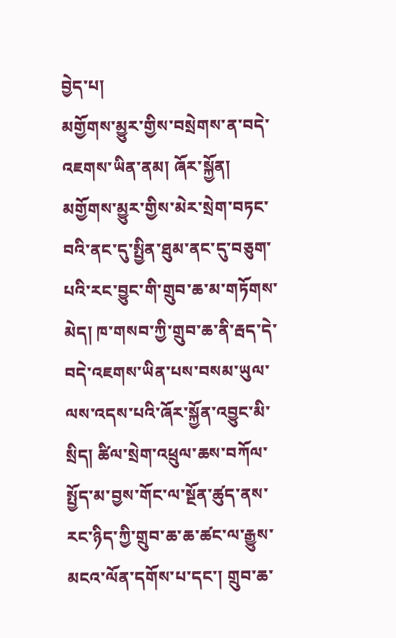བྱེད་པ།
མགྱོགས་མྱུར་གྱིས་བསྲེགས་ན་བདེ་འཇགས་ཡིན་ནམ། ཞོར་སྐྱོན།
མགྱོགས་མྱུར་གྱིས་མེར་སྲེག་བཏང་བའི་ནང་དུ་སྤྱིན་ཐུམ་ནང་དུ་བཅུག་པའི་རང་བྱུང་གི་གྲུབ་ཆ་མ་གཏོགས་མེད། ཁ་གསབ་ཀྱི་གྲུབ་ཆ་ནི་རྦད་དེ་བདེ་འཇགས་ཡིན་པས་བསམ་ཡུལ་ལས་འདས་པའི་ཞོར་སྐྱོན་འབྱུང་མི་སྲིད། ཚིལ་སྲེག་འཕྲུལ་ཆས་བཀོལ་སྤྱོད་མ་བྱས་གོང་ལ་སྔོན་ཚུད་ནས་རང་ཉིད་ཀྱི་གྲུབ་ཆ་ཆ་ཚང་ལ་རྒྱུས་མངའ་ལོན་དགོས་པ་དང་། གྲུབ་ཆ་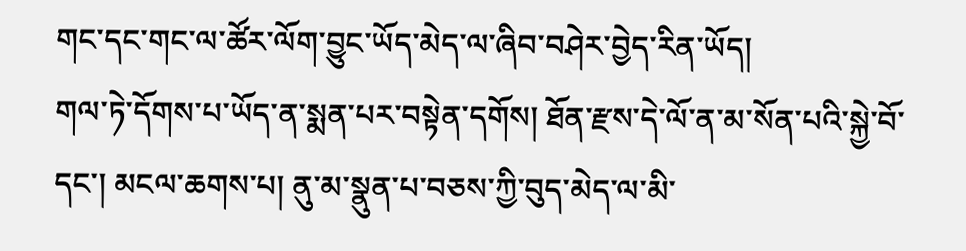གང་དང་གང་ལ་ཚོར་ལོག་བྱུང་ཡོད་མེད་ལ་ཞིབ་བཤེར་བྱེད་རིན་ཡོད།
གལ་ཏེ་དོགས་པ་ཡོད་ན་སྨན་པར་བསྟེན་དགོས། ཐོན་རྫས་དེ་ལོ་ན་མ་སོན་པའི་སྐྱེ་བོ་དང་། མངལ་ཆགས་པ། ནུ་མ་སྣུན་པ་བཅས་ཀྱི་བུད་མེད་ལ་མི་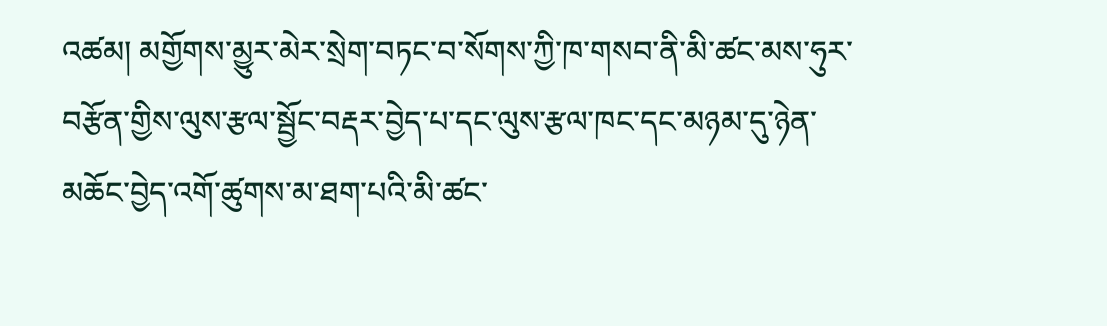འཚམ། མགྱོགས་མྱུར་མེར་སྲེག་བཏང་བ་སོགས་ཀྱི་ཁ་གསབ་ནི་མི་ཚང་མས་ཧུར་བརྩོན་གྱིས་ལུས་རྩལ་སྦྱོང་བརྡར་བྱེད་པ་དང་ལུས་རྩལ་ཁང་དང་མཉམ་དུ་ཉེན་མཆོང་བྱེད་འགོ་ཚུགས་མ་ཐག་པའི་མི་ཚང་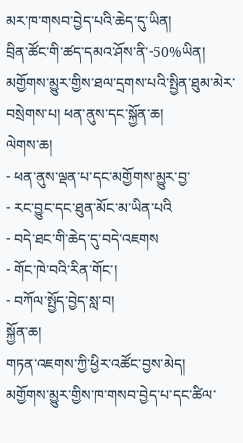མར་ཁ་གསབ་བྱེད་པའི་ཆེད་དུ་ཡིན།
བྲིན་ཚོང་གི་ཚད་དམའ་ཤོས་ནི་-50%ཡིན།
མགྱོགས་མྱུར་གྱིས་ཐལ་དྲགས་པའི་སྤྱིན་ཐུམ་མེར་བསྲེགས་པ། ཕན་ནུས་དང་སྐྱོན་ཆ།
ལེགས་ཆ།
- ཕན་ནུས་ལྡན་པ་དང་མགྱོགས་མྱུར་བྱ་
- རང་བྱུང་དང་ཐུན་མོང་མ་ཡིན་པའི
- བདེ་ཐང་གི་ཆེད་དུ་བདེ་འཇགས
- གོང་ཁེ་བའི་རིན་གོང་།
- བཀོལ་སྤྱོད་བྱེད་སླ་བ།
སྐྱོན་ཆ།
གཏན་འཇགས་ཀྱི་ཕྱིར་འཚོང་བྱས་མེད།
མགྱོགས་མྱུར་གྱིས་ཁ་གསབ་བྱེད་པ་དང་ཚིལ་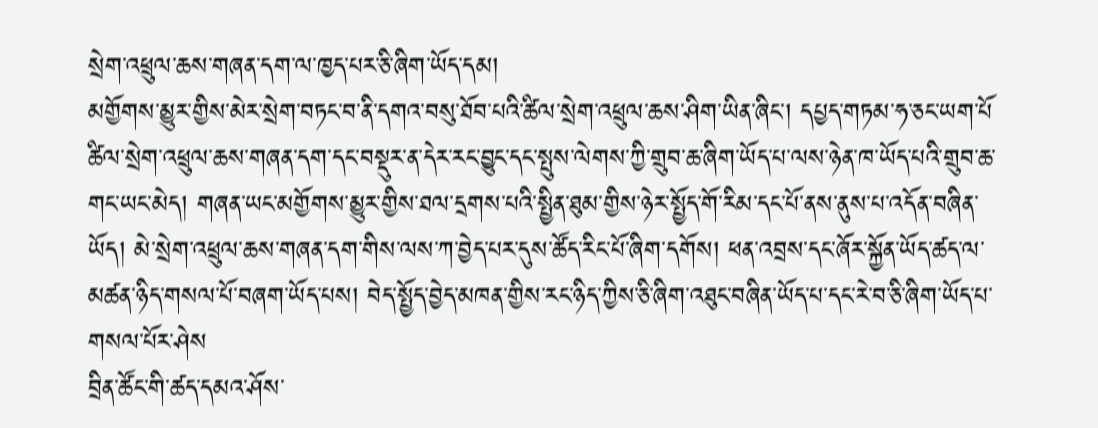སྲེག་འཕྲུལ་ཆས་གཞན་དག་ལ་ཁྱད་པར་ཅི་ཞིག་ཡོད་དམ།
མགྱོགས་མྱུར་གྱིས་མེར་སྲེག་བཏང་བ་ནི་དགའ་བསུ་ཐོབ་པའི་ཚིལ་སྲེག་འཕྲུལ་ཆས་ཤིག་ཡིན་ཞིང་། དཔྱད་གཏམ་ཧ་ཅང་ཡག་པོ ཚིལ་སྲེག་འཕྲུལ་ཆས་གཞན་དག་དང་བསྡུར་ན་དེར་རང་བྱུང་དང་སྤུས་ལེགས་ཀྱི་གྲུབ་ཆ་ཞིག་ཡོད་པ་ལས་ཉེན་ཁ་ཡོད་པའི་གྲུབ་ཆ་གང་ཡང་མེད། གཞན་ཡང་མགྱོགས་མྱུར་གྱིས་ཐལ་དྲགས་པའི་སྤྱིན་ཐུམ་གྱིས་ཉེར་སྤྱོད་གོ་རིམ་དང་པོ་ནས་ནུས་པ་འདོན་བཞིན་ཡོད། མེ་སྲེག་འཕྲུལ་ཆས་གཞན་དག་གིས་ལས་ཀ་བྱེད་པར་དུས་ཚོད་རིང་པོ་ཞིག་དགོས། ཕན་འབྲས་དང་ཞོར་སྐྱོན་ཡོད་ཚད་ལ་མཚན་ཉིད་གསལ་པོ་བཞག་ཡོད་པས། བེད་སྤྱོད་བྱེད་མཁན་གྱིས་རང་ཉིད་ཀྱིས་ཅི་ཞིག་འཐུང་བཞིན་ཡོད་པ་དང་རེ་བ་ཅི་ཞིག་ཡོད་པ་གསལ་པོར་ཤེས
བྲིན་ཚོང་གི་ཚད་དམའ་ཤོས་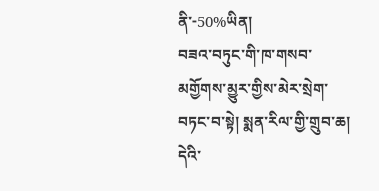ནི་-50%ཡིན།
བཟའ་བཏུང་གི་ཁ་གསབ་མགྱོགས་མྱུར་གྱིས་མེར་སྲེག་བཏང་བ་སྟེ། སྨན་རིལ་གྱི་གྲུབ་ཆ། དེའི་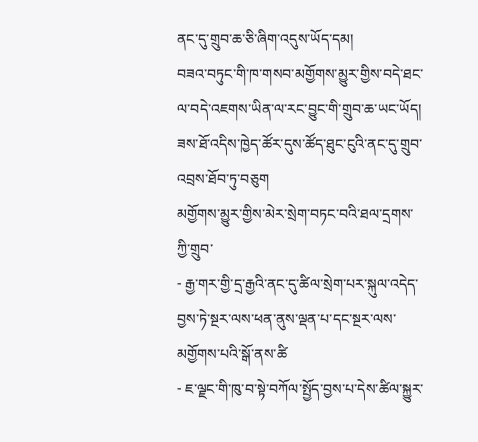ནང་དུ་གྲུབ་ཆ་ཅི་ཞིག་འདུས་ཡོད་དམ།
བཟའ་བཏུང་གི་ཁ་གསབ་མགྱོགས་མྱུར་གྱིས་བདེ་ཐང་ལ་བདེ་འཇགས་ཡིན་ལ་རང་བྱུང་གི་གྲུབ་ཆ་ཡང་ཡོད། ཟས་ཐོ་འདིས་ཁྱེད་ཚོར་དུས་ཚོད་ཐུང་ངུའི་ནང་དུ་གྲུབ་འབྲས་ཐོབ་ཏུ་བཅུག
མགྱོགས་མྱུར་གྱིས་མེར་སྲེག་བཏང་བའི་ཐལ་དྲགས་ཀྱི་གྲུབ་
- རྒྱ་གར་གྱི་དྲ་རྒྱའི་ནང་དུ་ཚིལ་སྲེག་པར་སྐུལ་འདེད་བྱས་ཏེ་སྔར་ལས་ཕན་ནུས་ལྡན་པ་དང་སྔར་ལས་མགྱོགས་པའི་སྒོ་ནས་ཚི
- ཇ་ལྗང་གི་ཁུ་བ་སྟེ་བཀོལ་སྤྱོད་བྱས་པ་དེས་ཚིལ་སྐྱུར་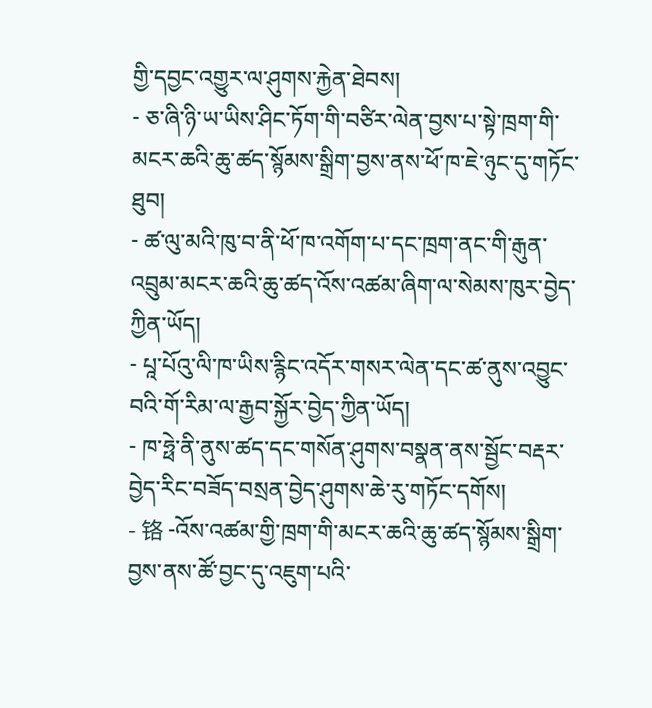གྱི་དབྱང་འགྱུར་ལ་ཤུགས་རྐྱེན་ཐེབས།
- ཅ་ཞི་ཉི་ཡ་ཡིས་ཤིང་ཏོག་གི་བཙིར་ལེན་བྱས་པ་སྟེ་ཁྲག་གི་མངར་ཆའི་ཆུ་ཚད་སྙོམས་སྒྲིག་བྱས་ནས་ཕོ་ཁ་ཇེ་ཉུང་དུ་གཏོང་ཐུབ།
- ཚ་ལུ་མའི་ཁུ་བ་ནི་ཕོ་ཁ་འགོག་པ་དང་ཁྲག་ནང་གི་རྒུན་འབྲུམ་མངར་ཆའི་ཆུ་ཚད་འོས་འཚམ་ཞིག་ལ་སེམས་ཁུར་བྱེད་ཀྱིན་ཡོད།
- པཱ་པོའུ་ལི་ཁ་ཡིས་རྙིང་འདོར་གསར་ལེན་དང་ཚ་ནུས་འབྱུང་བའི་གོ་རིམ་ལ་རྒྱབ་སྐྱོར་བྱེད་ཀྱིན་ཡོད།
- ཁ་ཧྥེ་ནི་ནུས་ཚད་དང་གསོན་ཤུགས་བསྣན་ནས་སྦྱོང་བརྡར་བྱེད་རིང་བཟོད་བསྲན་བྱེད་ཤུགས་ཆེ་རུ་གཏོང་དགོས།
- 铬 -འོས་འཚམ་གྱི་ཁྲག་གི་མངར་ཆའི་ཆུ་ཚད་སྙོམས་སྒྲིག་བྱས་ནས་ཚོ་བྱང་དུ་འཇུག་པའི་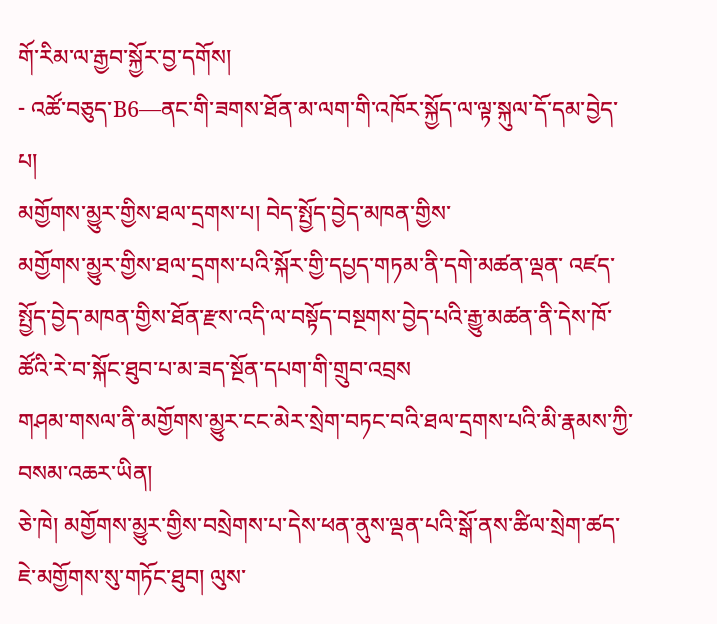གོ་རིམ་ལ་རྒྱབ་སྐྱོར་བྱ་དགོས།
- འཚོ་བཅུད་B6—ནང་གི་ཟགས་ཐོན་མ་ལག་གི་འཁོར་སྐྱོད་ལ་ལྟ་སྐུལ་དོ་དམ་བྱེད་པ།
མགྱོགས་མྱུར་གྱིས་ཐལ་དྲགས་པ། བེད་སྤྱོད་བྱེད་མཁན་གྱིས་
མགྱོགས་མྱུར་གྱིས་ཐལ་དྲགས་པའི་སྐོར་གྱི་དཔྱད་གཏམ་ནི་དགེ་མཚན་ལྡན་ འཛད་སྤྱོད་བྱེད་མཁན་གྱིས་ཐོན་རྫས་འདི་ལ་བསྟོད་བསྔགས་བྱེད་པའི་རྒྱུ་མཚན་ནི་དེས་ཁོ་ཚོའི་རེ་བ་སྐོང་ཐུབ་པ་མ་ཟད་སྔོན་དཔག་གི་གྲུབ་འབྲས
གཤམ་གསལ་ནི་མགྱོགས་མྱུར་ངང་མེར་སྲེག་བཏང་བའི་ཐལ་དྲགས་པའི་མི་རྣམས་ཀྱི་བསམ་འཆར་ཡིན།
ཅེ་ཁེ། མགྱོགས་མྱུར་གྱིས་བསྲེགས་པ་དེས་ཕན་ནུས་ལྡན་པའི་སྒོ་ནས་ཚིལ་སྲེག་ཚད་ཇེ་མགྱོགས་སུ་གཏོང་ཐུབ། ལུས་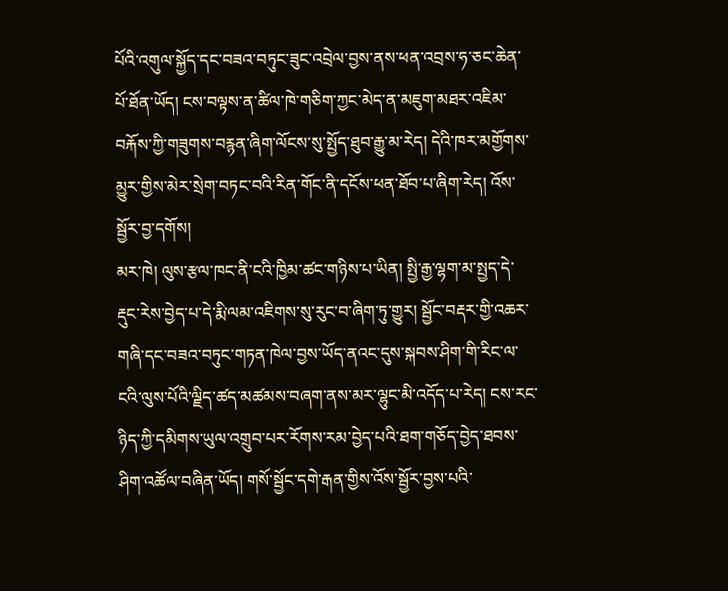པོའི་འགུལ་སྐྱོད་དང་བཟའ་བཏུང་ཟུང་འབྲེལ་བྱས་ནས་ཕན་འབྲས་ཧ་ཅང་ཆེན་པོ་ཐོན་ཡོད། ངས་བལྟས་ན་ཚིལ་ཁེ་གཅིག་ཀྱང་མེད་ན་མཇུག་མཐར་འཇིམ་བརྐོས་ཀྱི་གཟུགས་བརྙན་ཞིག་ལོངས་སུ་སྤྱོད་ཐུབ་རྒྱུ་མ་རེད། དེའི་ཁར་མགྱོགས་མྱུར་གྱིས་མེར་སྲེག་བཏང་བའི་རིན་གོང་ནི་དངོས་ཕན་ཐོབ་པ་ཞིག་རེད། འོས་སྦྱོར་བྱ་དགོས།
མར་ཁེ། ལུས་རྩལ་ཁང་ནི་ངའི་ཁྱིམ་ཚང་གཉིས་པ་ཡིན། སྤྱི་རྒྱ་ལྷག་མ་སྤྱད་དེ་རྡུང་རེས་བྱེད་པ་དེ་རྨི་ལམ་འཇིགས་སུ་རུང་བ་ཞིག་ཏུ་གྱུར། སྦྱོང་བརྡར་གྱི་འཆར་གཞི་དང་བཟའ་བཏུང་གཏན་ཁེལ་བྱས་ཡོད་ནའང་དུས་སྐབས་ཤིག་གི་རིང་ལ་ངའི་ལུས་པོའི་ལྗིད་ཚད་མཚམས་བཞག་ནས་མར་ལྷུང་མི་འདོད་པ་རེད། ངས་རང་ཉིད་ཀྱི་དམིགས་ཡུལ་འགྲུབ་པར་རོགས་རམ་བྱེད་པའི་ཐག་གཅོད་བྱེད་ཐབས་ཤིག་འཚོལ་བཞིན་ཡོད། གསོ་སྦྱོང་དགེ་རྒན་གྱིས་འོས་སྦྱོར་བྱས་པའི་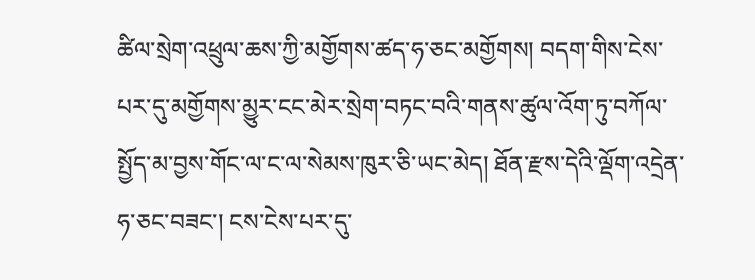ཚིལ་སྲེག་འཕྲུལ་ཆས་ཀྱི་མགྱོགས་ཚད་ཧ་ཅང་མགྱོགས། བདག་གིས་ངེས་པར་དུ་མགྱོགས་མྱུར་ངང་མེར་སྲེག་བཏང་བའི་གནས་ཚུལ་འོག་ཏུ་བཀོལ་སྤྱོད་མ་བྱས་གོང་ལ་ང་ལ་སེམས་ཁུར་ཅི་ཡང་མེད། ཐོན་རྫས་དེའི་ལྡོག་འདྲེན་ཧ་ཅང་བཟང་། ངས་ངེས་པར་དུ་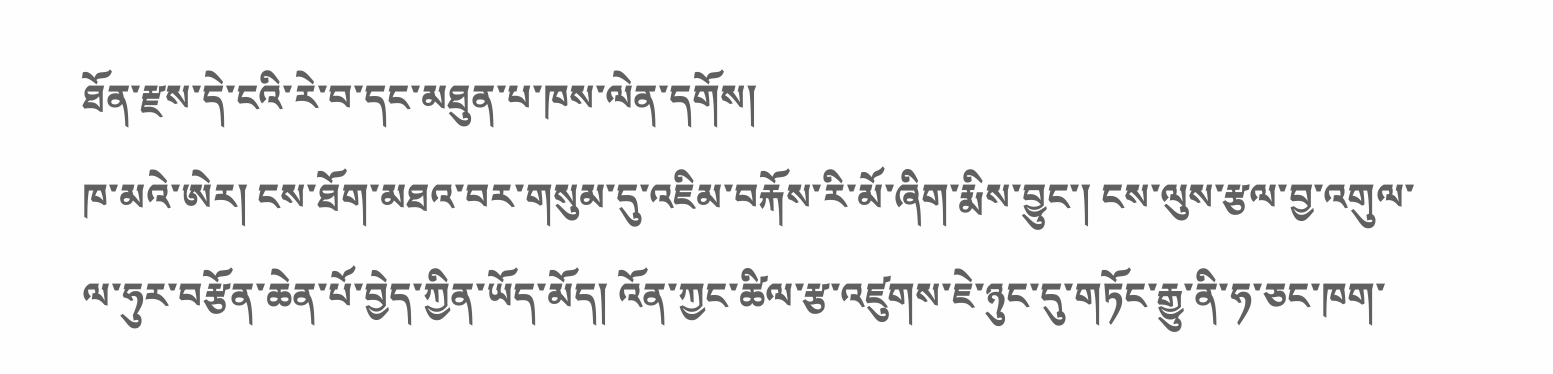ཐོན་རྫས་དེ་ངའི་རེ་བ་དང་མཐུན་པ་ཁས་ལེན་དགོས།
ཁ་མའེ་ཨེར། ངས་ཐོག་མཐའ་བར་གསུམ་དུ་འཇིམ་བརྐོས་རི་མོ་ཞིག་རྨིས་བྱུང་། ངས་ལུས་རྩལ་བྱ་འགུལ་ལ་ཧུར་བརྩོན་ཆེན་པོ་བྱེད་ཀྱིན་ཡོད་མོད། འོན་ཀྱང་ཚིལ་རྩ་འཛུགས་ཇེ་ཉུང་དུ་གཏོང་རྒྱུ་ནི་ཧ་ཅང་ཁག་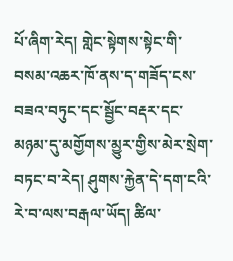པོ་ཞིག་རེད། གླེང་སྟེགས་སྟེང་གི་བསམ་འཆར་ཁོ་ནས་ད་གཟོད་ངས་བཟའ་བཏུང་དང་སྦྱོང་བརྡར་དང་མཉམ་དུ་མགྱོགས་མྱུར་གྱིས་མེར་སྲེག་བཏང་བ་རེད། ཤུགས་རྐྱེན་དེ་དག་ངའི་རེ་བ་ལས་བརྒལ་ཡོད། ཚིལ་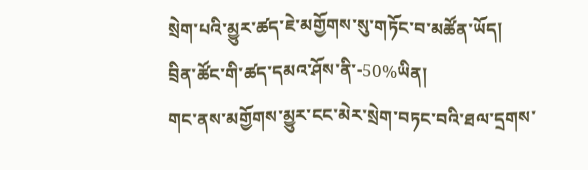སྲེག་པའི་མྱུར་ཚད་ཇེ་མགྱོགས་སུ་གཏོང་བ་མཚོན་ཡོད།
བྲིན་ཚོང་གི་ཚད་དམའ་ཤོས་ནི་-50%ཡིན།
གང་ནས་མགྱོགས་མྱུར་ངང་མེར་སྲེག་བཏང་བའི་ཐལ་དྲགས་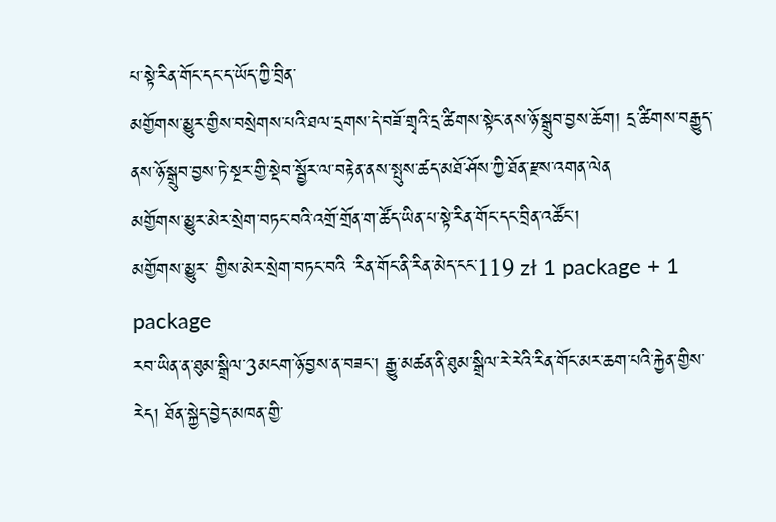པ་སྟེ་རིན་གོང་དང་ད་ཡོད་ཀྱི་བྲིན་
མགྱོགས་མྱུར་གྱིས་བསྲེགས་པའི་ཐལ་དྲགས་དེ་བཟོ་གྲྭའི་དྲ་ཚིགས་སྟེང་ནས་ཉོ་སྒྲུབ་བྱས་ཆོག། དྲ་ཚིགས་བརྒྱུད་ནས་ཉོ་སྒྲུབ་བྱས་ཏེ་སྔར་གྱི་སྡེབ་སྦྱོར་ལ་བརྟེན་ནས་སྤུས་ཚད་མཐོ་ཤོས་ཀྱི་ཐོན་རྫས་འགན་ལེན
མགྱོགས་མྱུར་མེར་སྲེག་བཏང་བའི་འགྲོ་གྲོན་ག་ཚོད་ཡིན་པ་སྟེ་རིན་གོང་དང་བྲིན་འཚོང་།
མགྱོགས་མྱུར་ གྱིས་མེར་སྲེག་བཏང་བའི ་རིན་གོང་ནི་རིན་མེད་ངང་119 zł 1 package + 1 package
རབ་ཡིན་ན་ཐུམ་སྒྲིལ་3མངག་ཉོ་བྱས་ན་བཟང་། རྒྱུ་མཚན་ནི་ཐུམ་སྒྲིལ་རེ་རེའི་རིན་གོང་མར་ཆག་པའི་རྐྱེན་གྱིས་རེད། ཐོན་སྐྱེད་བྱེད་མཁན་གྱི་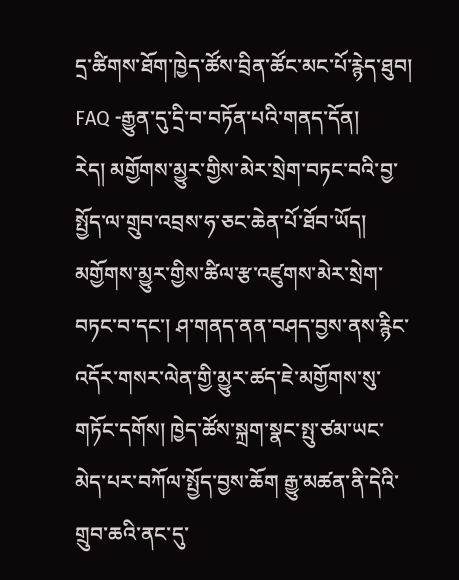དྲ་ཚིགས་ཐོག་ཁྱེད་ཚོས་བྲིན་ཚོང་མང་པོ་རྙེད་ཐུབ།
FAQ -རྒྱུན་དུ་དྲི་བ་བཏོན་པའི་གནད་དོན།
རེད། མགྱོགས་མྱུར་གྱིས་མེར་སྲེག་བཏང་བའི་བྱ་སྤྱོད་ལ་གྲུབ་འབྲས་ཧ་ཅང་ཆེན་པོ་ཐོབ་ཡོད། མགྱོགས་མྱུར་གྱིས་ཚིལ་རྩ་འཛུགས་མེར་སྲེག་བཏང་བ་དང་། ཤ་གནད་ནན་བཤད་བྱས་ནས་རྙིང་འདོར་གསར་ལེན་གྱི་མྱུར་ཚད་ཇེ་མགྱོགས་སུ་གཏོང་དགོས། ཁྱེད་ཚོས་སྐྲག་སྣང་སྤུ་ཙམ་ཡང་མེད་པར་བཀོལ་སྤྱོད་བྱས་ཆོག རྒྱུ་མཚན་ནི་དེའི་གྲུབ་ཆའི་ནང་དུ་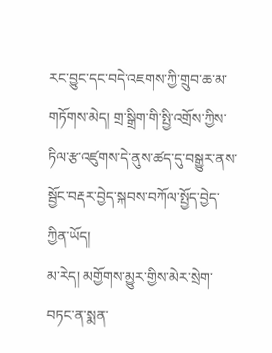རང་བྱུང་དང་བདེ་འཇགས་ཀྱི་གྲུབ་ཆ་མ་གཏོགས་མེད། གྲ་སྒྲིག་གི་སྤྱི་འགྲོས་ཀྱིས་ཏིལ་རྩ་འཛུགས་དེ་ནུས་ཚད་དུ་བསྒྱུར་ནས་སྦྱོང་བརྡར་བྱེད་སྐབས་བཀོལ་སྤྱོད་བྱེད་ཀྱིན་ཡོད།
མ་རེད། མགྱོགས་མྱུར་གྱིས་མེར་སྲེག་བཏང་ན་སྨན་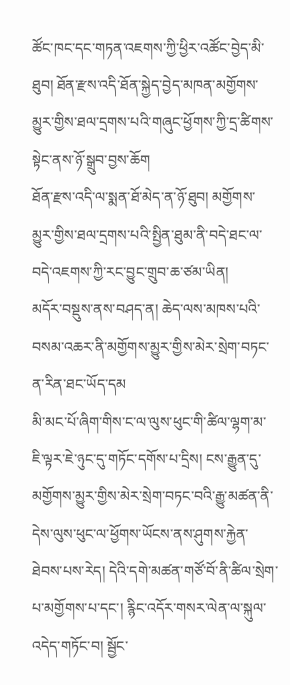ཚོང་ཁང་དང་གཏན་འཇགས་ཀྱི་ཕྱིར་འཚོང་བྱེད་མི་ཐུབ། ཐོན་རྫས་འདི་ཐོན་སྐྱེད་བྱེད་མཁན་མགྱོགས་མྱུར་གྱིས་ཐལ་དྲགས་པའི་གཞུང་ཕྱོགས་ཀྱི་དྲ་ཚིགས་སྟེང་ནས་ཉོ་སྒྲུབ་བྱས་ཆོག
ཐོན་རྫས་འདི་ལ་སྨན་ཐོ་མེད་ན་ཉོ་ཐུབ། མགྱོགས་མྱུར་གྱིས་ཐལ་དྲགས་པའི་སྤྱིན་ཐུམ་ནི་བདེ་ཐང་ལ་བདེ་འཇགས་ཀྱི་རང་བྱུང་གྲུབ་ཆ་ཙམ་ཡིན།
མདོར་བསྡུས་ནས་བཤད་ན། ཆེད་ལས་མཁས་པའི་བསམ་འཆར་ནི་མགྱོགས་མྱུར་གྱིས་མེར་སྲེག་བཏང་ན་རིན་ཐང་ཡོད་དམ
མི་མང་པོ་ཞིག་གིས་ང་ལ་ལུས་ཕུང་གི་ཚིལ་ལྷག་མ་ཇི་ལྟར་ཇེ་ཉུང་དུ་གཏོང་དགོས་པ་དྲིས། ངས་རྒྱུན་དུ་མགྱོགས་མྱུར་གྱིས་མེར་སྲེག་བཏང་བའི་རྒྱུ་མཚན་ནི་དེས་ལུས་ཕུང་ལ་ཕྱོགས་ཡོངས་ནས་ཤུགས་རྐྱེན་ཐེབས་པས་རེད། དེའི་དགེ་མཚན་གཙོ་བོ་ནི་ཚིལ་སྲེག་པ་མགྱོགས་པ་དང་། རྙིང་འདོར་གསར་ལེན་ལ་སྐུལ་འདེད་གཏོང་བ། སྦྱོང་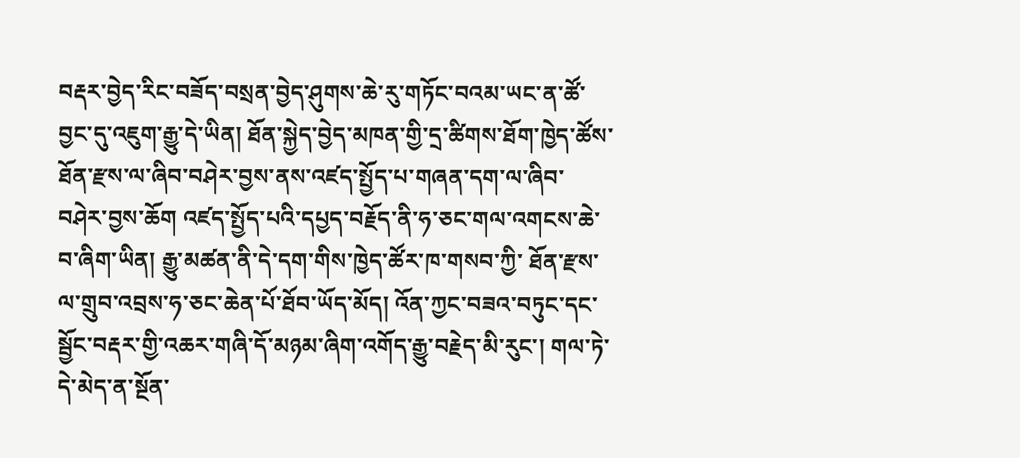བརྡར་བྱེད་རིང་བཟོད་བསྲན་བྱེད་ཤུགས་ཆེ་རུ་གཏོང་བའམ་ཡང་ན་ཚོ་བྱང་དུ་འཇུག་རྒྱུ་དེ་ཡིན། ཐོན་སྐྱེད་བྱེད་མཁན་གྱི་དྲ་ཚིགས་ཐོག་ཁྱེད་ཚོས་ཐོན་རྫས་ལ་ཞིབ་བཤེར་བྱས་ནས་འཛད་སྤྱོད་པ་གཞན་དག་ལ་ཞིབ་བཤེར་བྱས་ཆོག འཛད་སྤྱོད་པའི་དཔྱད་བརྗོད་ནི་ཧ་ཅང་གལ་འགངས་ཆེ་བ་ཞིག་ཡིན། རྒྱུ་མཚན་ནི་དེ་དག་གིས་ཁྱེད་ཚོར་ཁ་གསབ་ཀྱི་ ཐོན་རྫས་ལ་གྲུབ་འབྲས་ཧ་ཅང་ཆེན་པོ་ཐོབ་ཡོད་མོད། འོན་ཀྱང་བཟའ་བཏུང་དང་སྦྱོང་བརྡར་གྱི་འཆར་གཞི་དོ་མཉམ་ཞིག་འགོད་རྒྱུ་བརྗེད་མི་རུང་། གལ་ཏེ་དེ་མེད་ན་སྔོན་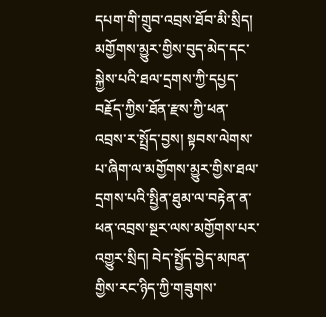དཔག་གི་གྲུབ་འབྲས་ཐོབ་མི་སྲིད། མགྱོགས་མྱུར་གྱིས་བུད་མེད་དང་སྐྱེས་པའི་ཐལ་དྲགས་ཀྱི་དཔྱད་བརྗོད་ཀྱིས་ཐོན་རྫས་ཀྱི་ཕན་འབྲས་ར་སྤྲོད་བྱས། སྟབས་ལེགས་པ་ཞིག་ལ་མགྱོགས་མྱུར་གྱིས་ཐལ་དྲགས་པའི་སྤྱིན་ཐུམ་ལ་བརྟེན་ན་ཕན་འབྲས་སྔར་ལས་མགྱོགས་པར་འགྱུར་སྲིད། བེད་སྤྱོད་བྱེད་མཁན་གྱིས་རང་ཉིད་ཀྱི་གཟུགས་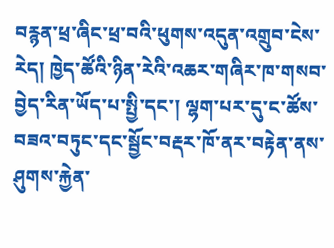བརྙན་ཕྲ་ཞིང་ཕྲ་བའི་ཕུགས་འདུན་འགྲུབ་ངེས་རེད། ཁྱེད་ཚོའི་ཉིན་རེའི་འཆར་གཞིར་ཁ་གསབ་བྱེད་རིན་ཡོད་པ་སྤྱི་དང་། ལྷག་པར་དུ་ང་ཚོས་བཟའ་བཏུང་དང་སྦྱོང་བརྡར་ཁོ་ནར་བརྟེན་ནས་ཤུགས་རྐྱེན་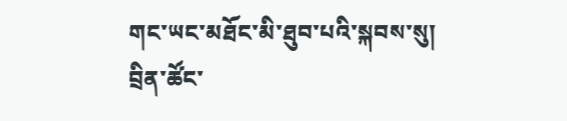གང་ཡང་མཐོང་མི་ཐུབ་པའི་སྐབས་སུ།
བྲིན་ཚོང་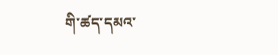གི་ཚད་དམའ་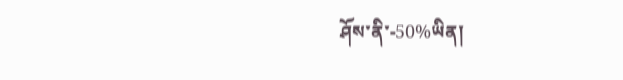ཤོས་ནི་-50%ཡིན།